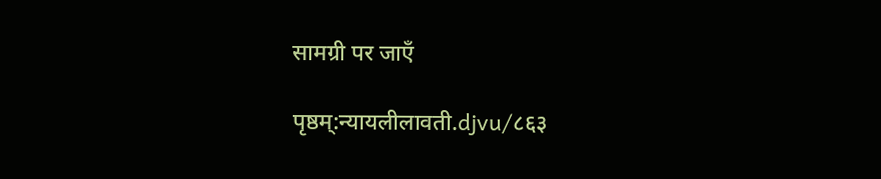सामग्री पर जाएँ

पृष्ठम्:न्यायलीलावती.djvu/८६३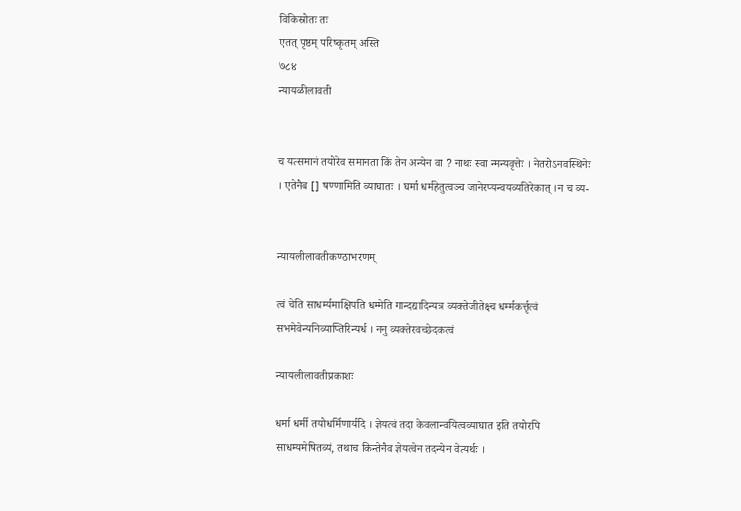विकिस्रोतः तः
एतत् पृष्ठम् परिष्कृतम् अस्ति
७८४
न्यायळीलावती


च यत्समानं तयोरेव समानता किं तेन अन्येन वा ? नाथः स्वा न्मन्यवृत्तेः । नेतरोऽनवस्थिनेः । एतेनैब [] षण्णामिति व्याघातः । घर्मा धर्महेतुत्वञ्च जानेरप्यन्वयव्यतिरेकात् ।न च व्य-


न्यायलीलावतीकण्ठाभरणम्

त्वं चेति साधर्म्यमाक्षिपति धम्मेति गान्दद्यादिन्यत्र व्यक्तेजीतेक्ष्च धर्म्मकर्त्तृत्वं सभमेवेन्यनिव्याप्तिरिन्यर्ध । ननु व्यक्तेरवच्छेदकत्वं

न्यायलीलावतीप्रकाशः

धर्मा धर्मी तयोधर्मिणार्यदि । ज्ञेयत्वं तदा केवलान्वयित्वव्याघात इति तयोरपि साधम्यमेषितव्यं, तथाच किन्तेनैव ज्ञेयत्वेन तदन्येन वेत्यर्थः ।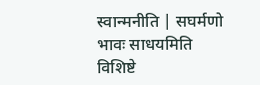स्वान्मनीति | सघर्मणो भावः साधयमिति विशिष्टे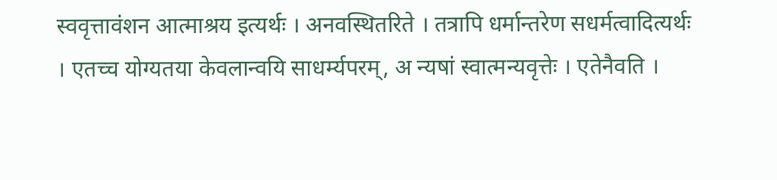स्ववृत्तावंशन आत्माश्रय इत्यर्थः । अनवस्थितरिते । तत्रापि धर्मान्तरेण सधर्मत्वादित्यर्थः । एतच्च योग्यतया केवलान्वयि साधर्म्यपरम्, अ न्यषां स्वात्मन्यवृत्तेः । एतेनैवति ।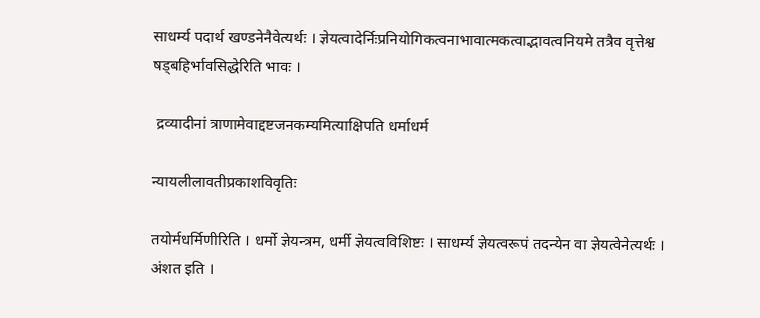साधर्म्य पदार्थ खण्डनेनैवेत्यर्थः । ज्ञेयत्वादेर्निःप्रनियोगिकत्वनाभावात्मकत्वाद्भावत्वनियमे तत्रैव वृत्तेश्व षड्बहिर्भावसिद्धेरिति भावः ।

 द्रव्यादीनां त्राणामेवाद्दष्टजनकम्यमित्याक्षिपति धर्माधर्म

न्यायलीलावतीप्रकाशविवृतिः

तयोर्मधर्मिणीरिति । धर्मो ज्ञेयन्त्रम, धर्मी ज्ञेयत्वविशिष्टः । साधर्म्य ज्ञेयत्वरूपं तदन्येन वा ज्ञेयत्वेनेत्यर्थः । अंशत इति ।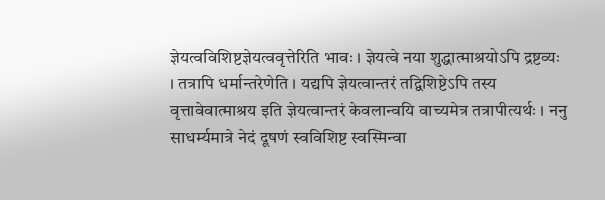ज्ञेयत्वविशिष्टज्ञेयत्ववृत्तेरिति भावः । ज्ञेयत्वे नया शुद्धात्माश्रयोऽपि द्रष्टव्यः । तत्रापि धर्मान्तरेणेति । यद्यपि ज्ञेयत्वान्तरं तद्विशिष्टेऽपि तस्य वृत्तावेवात्माश्रय इति ज्ञेयत्वान्तरं केवलान्वयि वाच्यमेत्र तत्रापीत्यर्थः । ननु साधर्म्यमात्रे नेदं दूषणं स्वविशिष्ट स्वस्मिन्वा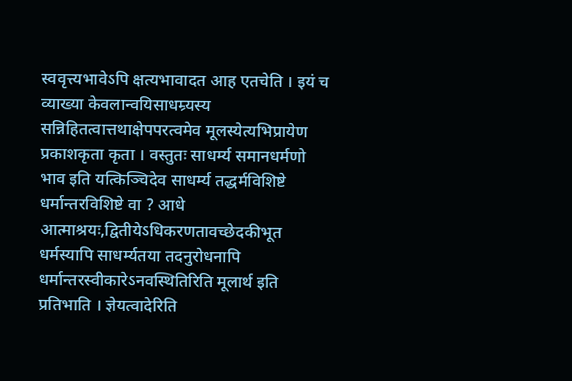स्ववृत्त्यभावेऽपि क्षत्यभावादत आह एतचेति । इयं च व्याख्या केवलान्वयिसाधम्र्यस्य सन्निहितत्वात्तथाक्षेपपरत्वमेव मूलस्येत्यभिप्रायेण प्रकाशकृता कृता । वस्तुतः साधर्म्य समानधर्मणो भाव इति यत्किञ्चिदेव साधर्म्य तद्धर्मविशिष्टे धर्मान्तरविशिष्टे वा ? आधे आत्माश्रयः,द्वितीयेऽधिकरणतावच्छेदकीभूत धर्मस्यापि साधर्म्यतया तदनुरोधनापि धर्मान्तरस्वीकारेऽनवस्थितिरिति मूलार्थ इति प्रतिभाति । ज्ञेयत्वादेरिति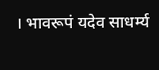। भावरूपं यदेव साधर्म्य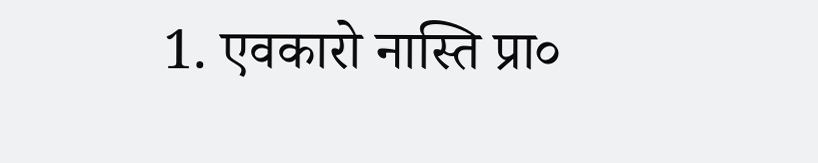1. एवकारो नास्ति प्रा०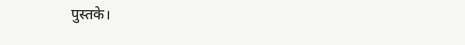पुस्तके।